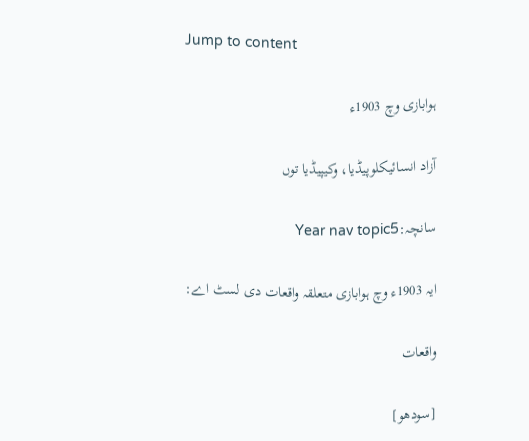Jump to content

ہوابازی وچ 1903ء

آزاد انسائیکلوپیڈیا، وکیپیڈیا توں

سانچہ:Year nav topic5

ایہ 1903ء وچ ہوابازی متعلقہ واقعات دی لسٹ اے:

واقعات

[سودھو]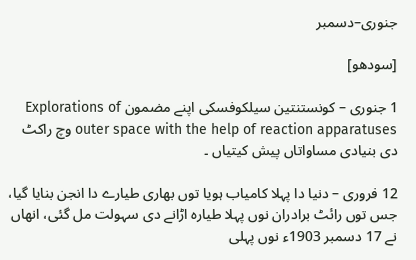جنوری–دسمبر

[سودھو]

1 جنوری – کونستنتین سیلکوفسکی اپنے مضمون Explorations of outer space with the help of reaction apparatuses وچ راکٹ دی بنیادی مساواتاں پیش کيتیاں ۔

12 فروری – دنیا دا پہلا کامیاب ہويا توں بھاری طیارے دا انجن بنایا گیا، جس توں رائٹ برادران نوں پہلا طیارہ اڑانے دی سہولت مل گئی، انھاں نے 17 دسمبر 1903ء نوں پہلی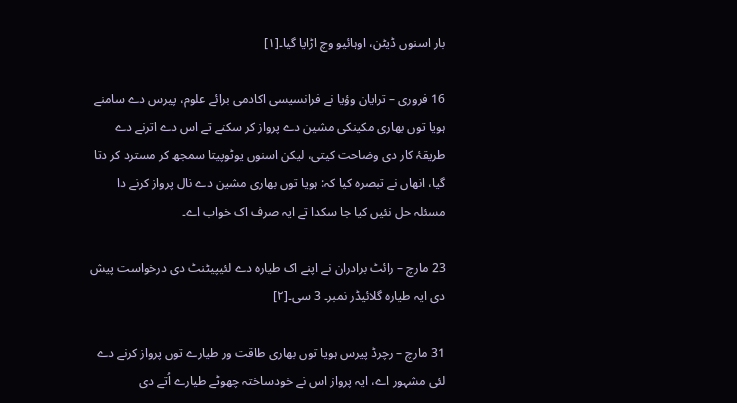بار اسنوں ڈیٹن، اوہائیو وچ اڑایا گیا۔[۱]

16 فروری – ترایان وؤیا نے فرانسیسی اکادمی برائے علوم، پیرس دے سامنے ہويا توں بھاری مکینکی مشین دے پرواز کر سکنے تے اس دے اترنے دے طریقۂ کار دی وضاحت کيتی، لیکن اسنوں یوٹوپیتا سمجھ کر مسترد کر دتا گیا، انھاں نے تبصرہ کیا کہ: ہويا توں بھاری مشین دے نال پرواز کرنے دا مسئلہ حل نئيں کیا جا سکدا تے ایہ صرف اک خواب اے۔

23 مارچ – رائٹ برادران نے اپنے اک طیارہ دے لئیپیٹنٹ دی درخواست پیش دی ایہ طیارہ گلائیڈر نمبر۔ 3 سی۔[۲]

31 مارچ – رچرڈ پیرس ہويا توں بھاری طاقت ور طیارے توں پرواز کرنے دے لئی مشہور اے، ایہ پرواز اس نے خودساختہ چھوٹے طیارے اُتے دی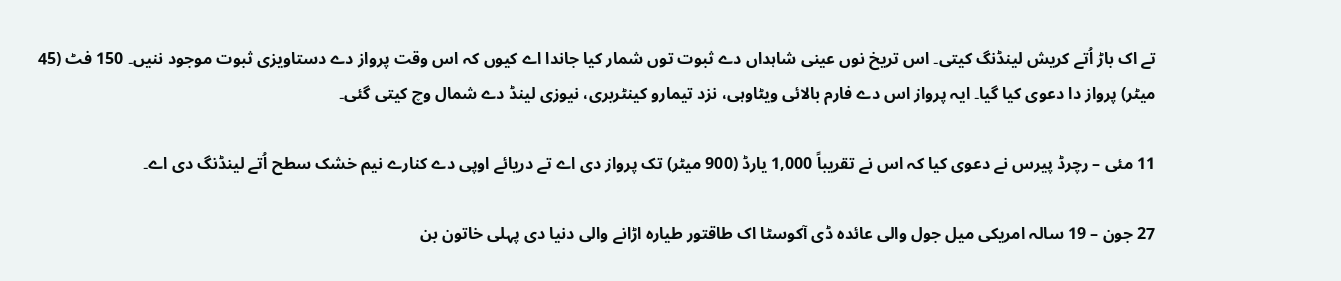تے اک باڑ اُتے کریش لینڈنگ کيتی۔ اس تریخ نوں عینی شاہداں دے ثبوت توں شمار کیا جاندا اے کیوں کہ اس وقت پرواز دے دستاویزی ثبوت موجود ننيں۔ 150 فٹ (45 میٹر) پرواز دا دعوی کیا گیا۔ ایہ پرواز اس دے فارم بالائی ویٹاوہی، نزد تیمارو کینٹربری، نیوزی لینڈ دے شمال وچ کيتی گئی۔

11 مئی – رچرڈ پیرس نے دعوی کیا کہ اس نے تقریباً 1,000 یارڈ (900 میٹر) تک پرواز دی اے تے دریائے اوپی دے کنارے نیم خشک سطح اُتے لینڈنگ دی اے۔

27 جون – 19 سالہ امریکی میل جول والی عائدہ ڈی آکوسٹا اک طاقتور طیارہ اڑانے والی دنیا دی پہلی خاتون بن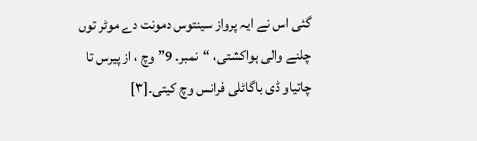گئی اس نے ایہ پرواز سینتوس دمونت دے موٹر توں چلنے والی ہواکشتی، “نمبر۔ 9” وچ ، از پیرس تا چاتیاو ڈی باگاٹلی فرانس وچ کيتی۔[۳]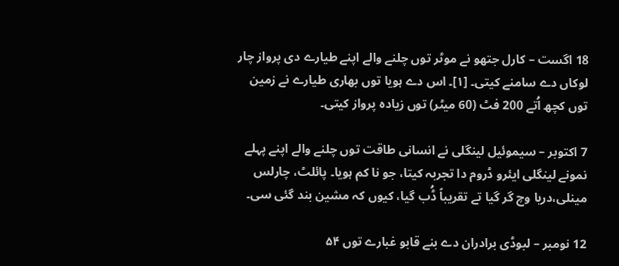18 اگست – کارل جتھو نے موٹر توں چلنے والے اپنے طیارے دی پرواز چار لوکاں دے سامنے کيتی۔ [۱]۔ اس دے ہويا توں بھاری طیارے نے زمین توں کچھ اُتے 200 فٹ (60 میٹر) توں زیادہ پرواز کيتی۔

7 اکتوبر – سیموئیل لینگلی نے انسانی طاقت توں چلنے والے اپنے پہلے نمونے لینگلی ايئرو ڈروم دا تجربہ کيتا، جو نا کم ہويا۔ پائلٹ، چارلس مینلی،دریا وچ گر گیا تے تقریباً ڈُب گیا، کیوں کہ مشین بند گئی سی۔

12 نومبر – لبوڈی برادران دے بنے قابو غبارے توں ۵۴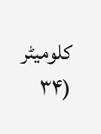کلومیٹر (۳۴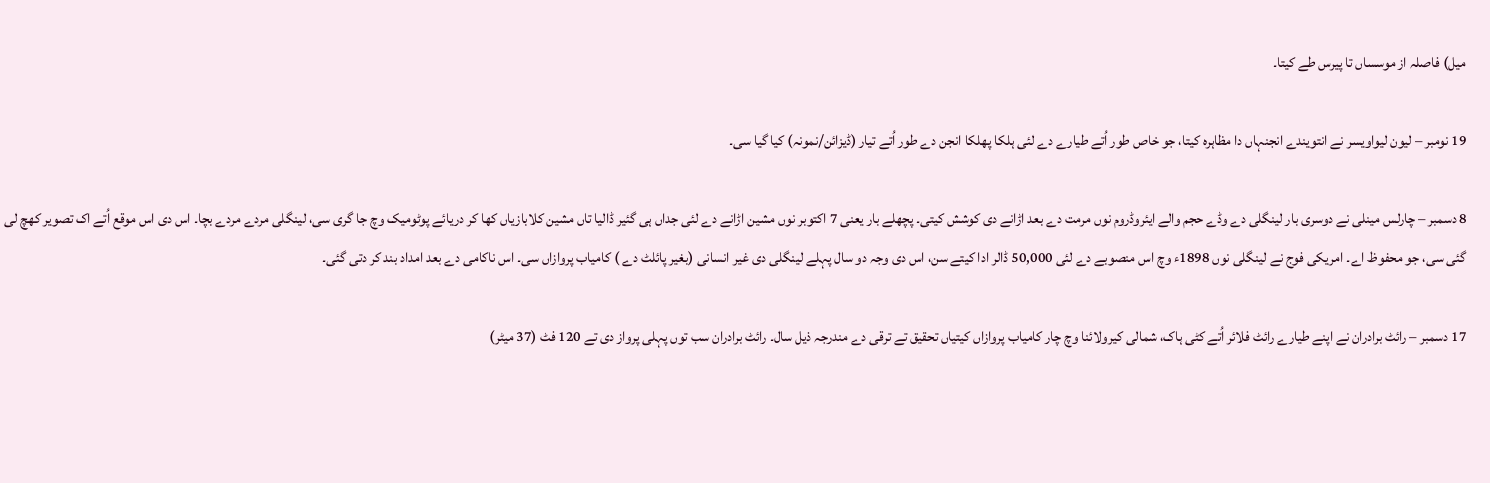میل) فاصلہ از موسساں تا پیرس طے کيتا۔

19 نومبر – لیون لیواویسر نے انتویندے انجنہاں دا مظاہرہ کيتا، جو خاص طور اُتے طیارے دے لئی ہلکا پھلکا انجن دے طور اُتے تیار (ڈیزائن/نمونہ) کیا گیا سی۔

8 دسمبر – چارلس مینلی نے دوسری بار لینگلی دے وڈے حجم والے ایئروڈروم نوں مرمت دے بعد اڑانے دی کوشش کيتی۔ پچھلے بار یعنی 7 اکتوبر نوں مشین اڑانے دے لئی جداں ہی گئیر ڈالیا تاں مشین کلابازیاں کھا کر دریائے پوٹومیک وچ جا گری سی، لینگلی مردے مردے بچا۔ اس دی اس موقع اُتے اک تصویر کھچ لی گئی سی، جو محفوظ اے۔ امریکی فوج نے لینگلی نوں 1898ء وچ اس منصوبے دے لئی 50,000 ڈالر ادا کیتے سن، اس دی وجہ دو سال پہلے لینگلی دی غیر انسانی (بغیر پائلٹ دے ) کامیاب پروازاں سی۔ اس ناکامی دے بعد امداد بند کر دتی گئی۔

17 دسمبر – رائٹ برادران نے اپنے طیارے رائٹ فلائر اُتے کٹی ہاک، شمالی کیرولائنا وچ چار کامیاب پروازاں کيتیاں تحقیق تے ترقی دے مندرجہ ذیل سال۔ رائٹ برادران سب توں پہلی پرواز دی تے 120 فٹ (37 میٹر)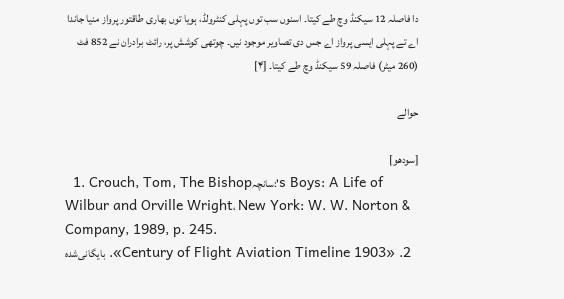دا فاصلہ 12 سیکنڈ وچ طے کيتا۔ اسنوں سب توں پہلی کنٹرولڈ، ہويا توں بھاری طاقتور پرواز منیا جاندا اے تے پہلی ایسی پرواز اے جس دی تصاویر موجود نيں۔ چوتھی کوشش پر، رائٹ برادران نے 852 فٹ (260 میٹر) فاصلہ 59 سیکنڈ وچ طے کيتا۔ [۴]

حوالے

[سودھو]
  1. Crouch, Tom, The Bishopسانچہ:'s Boys: A Life of Wilbur and Orville Wright، New York: W. W. Norton & Company, 1989, p. 245.
  2. «Century of Flight Aviation Timeline 1903». بایگانی‌شده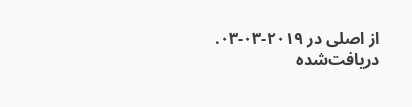از اصلی در ۲۰۱۹-۰۳-۰۳. دریافت‌شده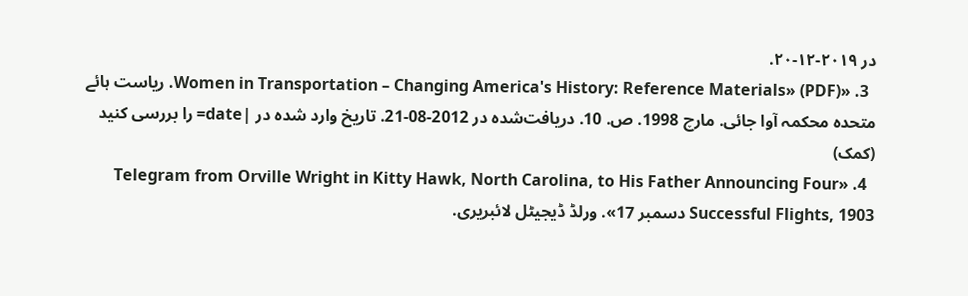در ۲۰۱۹-۱۲-۲۰.
  3. «Women in Transportation – Changing America's History: Reference Materials» (PDF). ریاست ہائے متحدہ محکمہ آوا جائی. مارچ 1998. ص. 10. دریافت‌شده در 2012-08-21. تاریخ وارد شده در |date= را بررسی کنید (کمک)
  4. «Telegram from Orville Wright in Kitty Hawk, North Carolina, to His Father Announcing Four Successful Flights, 1903 دسمبر 17». ورلڈ ڈیجیٹل لائبریری.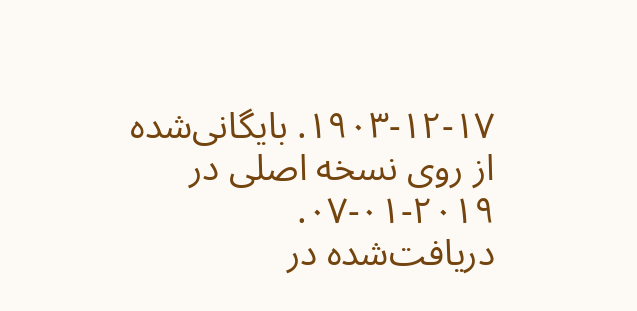۱۹۰۳-۱۲-۱۷. بایگانی‌شده از روی نسخه اصلی در ۲۰۱۹-۰۱-۰۷. دریافت‌شده در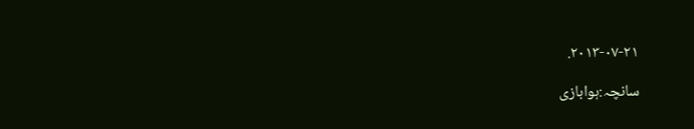۲۰۱۳-۰۷-۲۱.

سانچہ:ہوابازی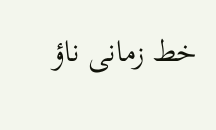خط زمانی ناؤ